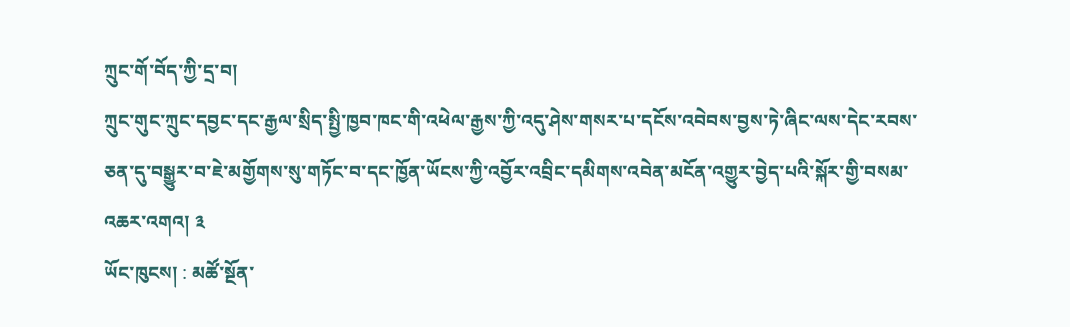ཀྲུང་གོ་བོད་ཀྱི་དྲ་བ།
ཀྲུང་གུང་ཀྲུང་དབྱང་དང་རྒྱལ་སྲིད་སྤྱི་ཁྱབ་ཁང་གི་འཕེལ་རྒྱས་ཀྱི་འདུ་ཤེས་གསར་པ་དངོས་འབེབས་བྱས་ཏེ་ཞིང་ལས་དེང་རབས་ཅན་དུ་བསྒྱུར་བ་ཇེ་མགྱོགས་སུ་གཏོང་བ་དང་ཁྱོན་ཡོངས་ཀྱི་འབྱོར་འབྲིང་དམིགས་འབེན་མངོན་འགྱུར་བྱེད་པའི་སྐོར་གྱི་བསམ་འཆར་འགའ། ༣
ཡོང་ཁུངས། : མཚོ་སྔོན་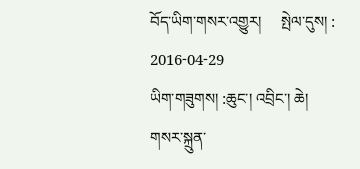བོད་ཡིག་གསར་འགྱུར།     སྤེལ་དུས། : 2016-04-29
ཡིག་གཟུགས། :ཆུང་། འབྲིང་། ཆེ།
གསར་སྐྲུན་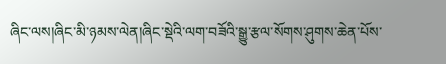ཞིང་ལས།ཞིང་མི་ཉམས་ལེན།ཞིང་སྡེའི་ལག་བཟོའི་སྒྱུ་རྩལ་སོགས་ཤུགས་ཆེན་པོས་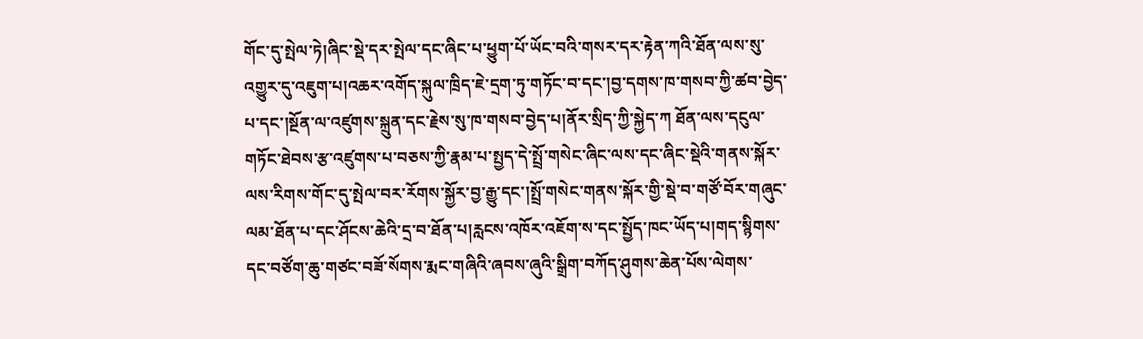གོང་དུ་སྤེལ་ཏེ།ཞིང་སྡེ་དར་སྤེལ་དང་ཞིང་པ་ཕྱུག་པོ་ཡོང་བའི་གསར་དར་རྟེན་ཀའི་ཐོན་ལས་སུ་འགྱུར་དུ་འཇུག་པ།འཆར་འགོད་སྐུལ་ཁྲིད་ཇེ་དྲག་ཏུ་གཏོང་བ་དང་།བྱ་དགས་ཁ་གསབ་ཀྱི་ཚབ་བྱེད་པ་དང་།སྔོན་ལ་འཛུགས་སྐྲུན་དང་རྗེས་སུ་ཁ་གསབ་བྱེད་པ།ནོར་སྲིད་ཀྱི་སྐྱེད་ཀ ཐོན་ལས་དངུལ་གཏོང་ཐེབས་རྩ་འཛུགས་པ་བཅས་ཀྱི་རྣམ་པ་སྤྱད་དེ་སྤྲོ་གསེང་ཞིང་ལས་དང་ཞིང་སྡེའི་གནས་སྐོར་ལས་རིགས་གོང་དུ་སྤེལ་བར་རོགས་སྐྱོར་བྱ་རྒྱུ་དང་།སྤྲོ་གསེང་གནས་སྐོར་གྱི་སྡེ་བ་གཙོ་བོར་གཞུང་ལམ་ཐོན་པ་དང་ཤོངས་ཆེའི་དྲ་བ་ཐོན་པ།རླངས་འཁོར་འཇོག་ས་དང་སྤྱོད་ཁང་ཡོད་པ།གད་སྙིགས་དང་བཙོག་ཆུ་གཙང་བཟོ་སོགས་རྨང་གཞིའི་ཞབས་ཞུའི་སྒྲིག་བཀོད་ཤུགས་ཆེན་པོས་ལེགས་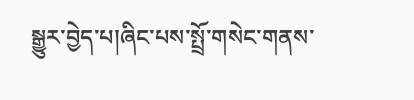སྒྱུར་བྱེད་པ།ཞིང་པས་སྤྲོ་གསེང་གནས་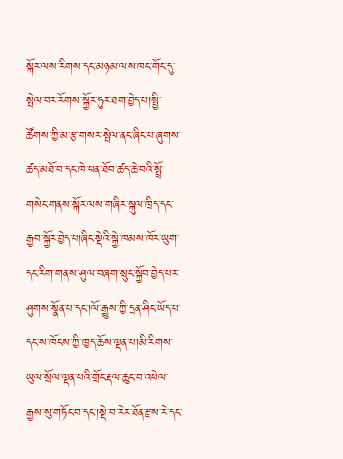སྐོར་ལས་རིགས་དང་མཉམ་ལས་ཁང་གོང་དུ་སྤེལ་བར་རོགས་སྐྱོར་ཧུར་ཐག་བྱེད་པ།སྤྱི་ཚོགས་ཀྱི་མ་རྩ་གསར་སྤེལ་ནང་ཞིང་པ་ཞུགས་ཚད་མཐོ་བ་དང་ཁེ་ཕན་ཐོབ་ཚད་ཆེ་བའི་སྤྲོ་གསེང་གནས་སྐོར་ལས་གཞིར་སྐུལ་ཁྲིད་དང་རྒྱབ་སྐྱོར་བྱེད་པ།ཞིང་སྡེའི་སྐྱེ་ཁམས་ཁོར་ཡུག་དང་རིག་གནས་ཤུལ་བཞག་སྲུང་སྐྱོབ་བྱེད་པར་ཤུགས་སྣོན་པ་དང་།ལོ་རྒྱུས་ཀྱི་དྲན་ཤིང་ཡོད་པ་དང་ས་ཁོངས་ཀྱི་ཁྱད་ཆོས་ལྡན་པ།མི་རིགས་ཡུལ་སྲོལ་ལྡན་པའི་གྲོང་རྡལ་ཆུང་བ་འཕེལ་རྒྱས་སུ་གཏོང་བ་དང་།སྡེ་བ་རེར་ཐོན་རྫས་རེ་དང་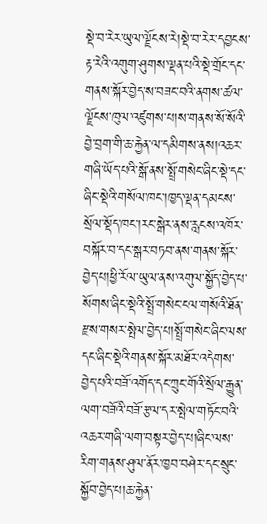སྡེ་བ་རེར་ཡུལ་ལྗོངས་རེ།སྡེ་བ་རེར་དབྱངས་རྟ་རེའི་འགུག་ཤུགས་ལྡན་པའི་སྡེ་གྲོང་དང་གནས་སྐོར་བྱེད་ས་བཟང་བའི་ནགས་ཚལ་ལྗོངས་ཁུལ་འཛུགས་པ།ས་གནས་སོ་སོའི་བྱེ་བྲག་གི་ཆ་རྐྱེན་ལ་དམིགས་ནས།འཆར་གཞི་ཡོད་པའི་སྒོ་ནས་སྤྲོ་གསེང་ཞིང་སྡེ་དང་ཞིང་སྡེའི་གསོལ་ཁང་།ཁྱད་ལྡན་དམངས་སྲོལ་སྡོད་ཁང་།རང་སྒེར་ནས་རླངས་འཁོར་བསྐོར་བ་དང་སྒར་བཏབ་ནས་གནས་སྐོར་བྱེད་པ།ཕྱི་རོལ་ཡུལ་ནས་འགུལ་སྐྱོད་བྱེད་པ་སོགས་ཞིང་སྡེའི་སྤྲོ་གསེང་ངལ་གསོའི་ཐོན་རྫས་གསར་སྤེལ་བྱེད་པ།སྤྲོ་གསེང་ཞིང་ལས་དང་ཞིང་སྡེའི་གནས་སྐོར་མཐོར་འདེགས་བྱེད་པའི་བཟོ་འགོད་དང་ཀྲུང་གོའི་སྲོལ་རྒྱུན་ལག་བཟོའི་བཟོ་རྩལ་དར་སྤེལ་གཏོང་བའི་འཆར་གཞི་ལག་བསྟར་བྱེད་པ།ཞིང་ལས་རིག་གནས་ཤུལ་ནོར་ཁྱབ་བཤེར་དང་སྲུང་སྐྱོབ་བྱེད་པ།ཆ་རྐྱེན་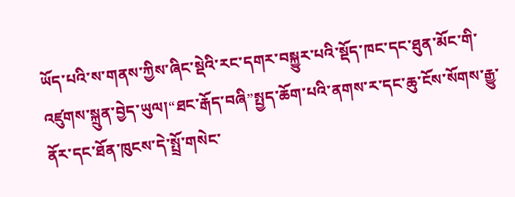ཡོད་པའི་ས་གནས་ཀྱིས་ཞིང་སྡེའི་རང་དགར་བསྐྱུར་པའི་སྡོད་ཁང་དང་ཐུན་མོང་གི་འཛུགས་སྐྲུན་བྱེད་ཡུལ།“ཐང་རྒོད་བཞི”སྤྱད་ཆོག་པའི་ནགས་ར་དང་ཆུ་ངོས་སོགས་རྒྱུ་ནོར་དང་ཐོན་ཁུངས་དེ་སྤྲོ་གསེང་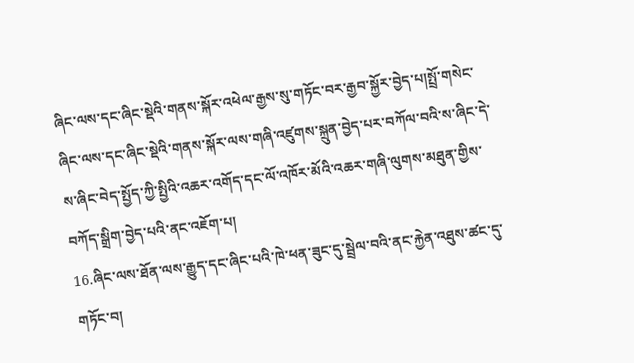ཞིང་ལས་དང་ཞིང་སྡེའི་གནས་སྐོར་འཕེལ་རྒྱས་སུ་གཏོང་བར་རྒྱབ་སྐྱོར་བྱེད་པ།སྤྲོ་གསེང་ཞིང་ལས་དང་ཞིང་སྡེའི་གནས་སྐོར་ལས་གཞི་འཛུགས་སྐྲུན་བྱེད་པར་བཀོལ་བའི་ས་ཞིང་དེ་ས་ཞིང་བེད་སྤྱོད་ཀྱི་སྤྱིའི་འཆར་འགོད་དང་ལོ་འཁོར་མོའི་འཆར་གཞི་ལུགས་མཐུན་གྱིས་བཀོད་སྒྲིག་བྱེད་པའི་ནང་འཇོག་པ།
16.ཞིང་ལས་ཐོན་ལས་རྒྱུད་དང་ཞིང་པའི་ཁེ་ཕན་ཟུང་དུ་སྦྲེལ་བའི་ནང་རྐྱེན་འཐུས་ཚང་དུ་གཏོང་བ།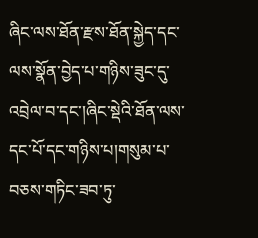ཞིང་ལས་ཐོན་རྫས་ཐོན་སྐྱེད་དང་ལས་སྣོན་བྱེད་པ་གཉིས་ཟུང་དུ་འབྲེལ་བ་དང་།ཞིང་སྡེའི་ཐོན་ལས་དང་པོ་དང་གཉིས་པ།གསུམ་པ་བཅས་གཏིང་ཟབ་ཏུ་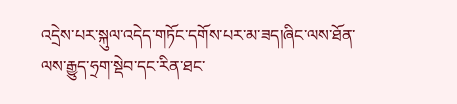འདྲེས་པར་སྐུལ་འདེད་གཏོང་དགོས་པར་མ་ཟད།ཞིང་ལས་ཐོན་ལས་རྒྱུད་ཧྲག་སྡེབ་དང་རིན་ཐང་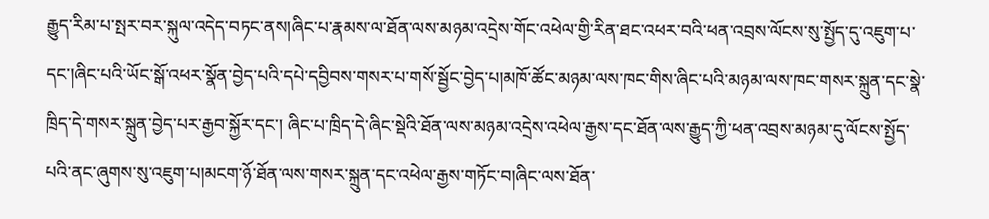རྒྱུད་རིམ་པ་སྤར་བར་སྐུལ་འདེད་བཏང་ནས།ཞིང་པ་རྣམས་ལ་ཐོན་ལས་མཉམ་འདྲེས་གོང་འཕེལ་གྱི་རིན་ཐང་འཕར་བའི་ཕན་འབྲས་ལོངས་སུ་སྤྱོད་དུ་འཇུག་པ་དང་།ཞིང་པའི་ཡོང་སྒོ་འཕར་སྣོན་བྱེད་པའི་དཔེ་དབྱིབས་གསར་པ་གསོ་སྦྱོང་བྱེད་པ།མཁོ་ཚོང་མཉམ་ལས་ཁང་གིས་ཞིང་པའི་མཉམ་ལས་ཁང་གསར་སྐྲུན་དང་སྣེ་ཁྲིད་དེ་གསར་སྐྲུན་བྱེད་པར་རྒྱབ་སྐྱོར་དང་། ཞིང་པ་ཁྲིད་དེ་ཞིང་སྡེའི་ཐོན་ལས་མཉམ་འདྲེས་འཕེལ་རྒྱས་དང་ཐོན་ལས་རྒྱུད་ཀྱི་ཕན་འབྲས་མཉམ་དུ་ལོངས་སྤྱོད་པའི་ནང་ཞུགས་སུ་འཇུག་པ།མངག་ཉོ་ཐོན་ལས་གསར་སྐྲུན་དང་འཕེལ་རྒྱས་གཏོང་བ།ཞིང་ལས་ཐོན་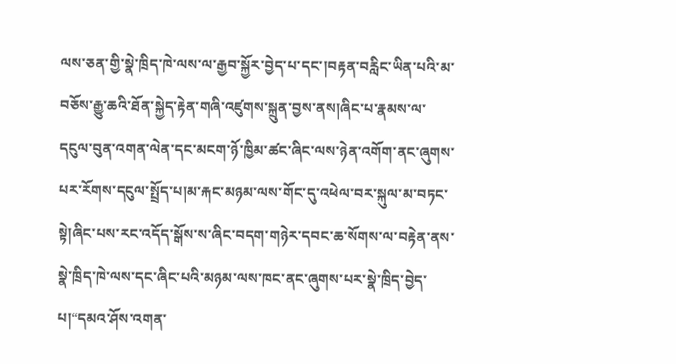ལས་ཅན་གྱི་སྣེ་ཁྲིད་ཁེ་ལས་ལ་རྒྱབ་སྐྱོར་བྱེད་པ་དང་།བརྟན་བརླིང་ཡིན་པའི་མ་བཅོས་རྒྱུ་ཆའི་ཐོན་སྐྱེད་རྟེན་གཞི་འཛུགས་སྐྲུན་བྱས་ནས།ཞིང་པ་རྣམས་ལ་དངུལ་བུན་འགན་ལེན་དང་མངག་ཉོ་ཁྱིམ་ཚང་ཞིང་ལས་ཉེན་འགོག་ནང་ཞུགས་པར་རོགས་དངུལ་སྤྲོད་པ།མ་རྐང་མཉམ་ལས་གོང་དུ་འཕེལ་བར་སྐུལ་མ་བཏང་སྟེ།ཞིང་པས་རང་འདོད་སྒོས་ས་ཞིང་བདག་གཉེར་དབང་ཆ་སོགས་ལ་བརྟེན་ནས་སྣེ་ཁྲིད་ཁེ་ལས་དང་ཞིང་པའི་མཉམ་ལས་ཁང་ནང་ཞུགས་པར་སྣེ་ཁྲིད་བྱེད་པ།“དམའ་ཤོས་འགན་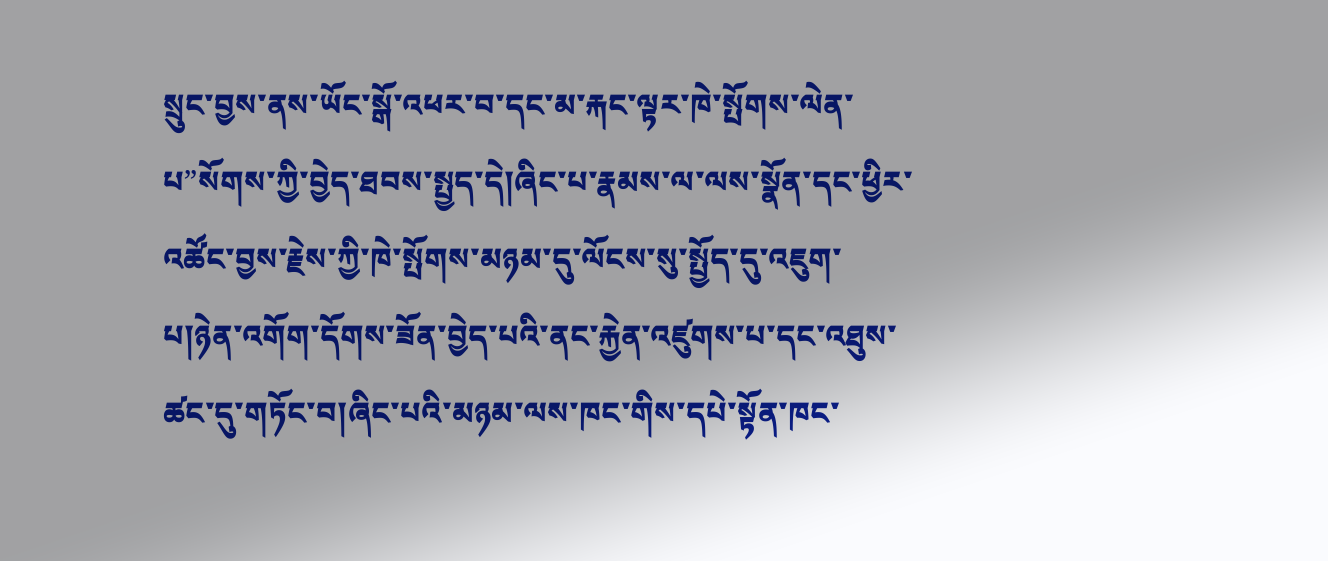སྲུང་བྱས་ནས་ཡོང་སྒོ་འཕར་བ་དང་མ་རྐང་ལྟར་ཁེ་སྤོགས་ལེན་པ”སོགས་ཀྱི་བྱེད་ཐབས་སྤྱད་དེ།ཞིང་པ་རྣམས་ལ་ལས་སྣོན་དང་ཕྱིར་འཚོང་བྱས་རྗེས་ཀྱི་ཁེ་སྤོགས་མཉམ་དུ་ལོངས་སུ་སྤྱོད་དུ་འཇུག་པ།ཉེན་འགོག་དོགས་ཟོན་བྱེད་པའི་ནང་རྐྱེན་འཛུགས་པ་དང་འཐུས་ཚང་དུ་གཏོང་བ།ཞིང་པའི་མཉམ་ལས་ཁང་གིས་དཔེ་སྟོན་ཁང་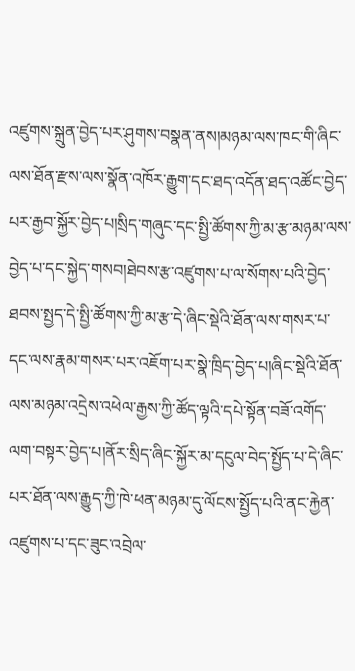འཛུགས་སྐྲུན་བྱེད་པར་ཤུགས་བསྣན་ནས།མཉམ་ལས་ཁང་གི་ཞིང་ལས་ཐོན་རྫས་ལས་སྣོན་འཁོར་རྒྱུག་དང་ཐད་འདོན་ཐད་འཚོང་བྱེད་པར་རྒྱབ་སྐྱོར་བྱེད་པ།སྲིད་གཞུང་དང་སྤྱི་ཚོགས་ཀྱི་མ་རྩ་མཉམ་ལས་བྱེད་པ་དང་སྐྱེད་གསབ།ཐེབས་རྩ་འཛུགས་པ་ལ་སོགས་པའི་བྱེད་ཐབས་སྤྱད་དེ་སྤྱི་ཚོགས་ཀྱི་མ་རྩ་དེ་ཞིང་སྡེའི་ཐོན་ལས་གསར་པ་དང་ལས་རྣམ་གསར་པར་འཇོག་པར་སྣེ་ཁྲིད་བྱེད་པ།ཞིང་སྡེའི་ཐོན་ལས་མཉམ་འདྲེས་འཕེལ་རྒྱས་ཀྱི་ཚོད་ལྟའི་དཔེ་སྟོན་བཟོ་འགོད་ལག་བསྟར་བྱེད་པ།ནོར་སྲིད་ཞིང་སྐྱོར་མ་དངུལ་བེད་སྤྱོད་པ་དེ་ཞིང་པར་ཐོན་ལས་རྒྱུད་ཀྱི་ཁེ་ཕན་མཉམ་དུ་ལོངས་སྤྱོད་པའི་ནང་རྐྱེན་འཛུགས་པ་དང་ཟུང་འབྲེལ་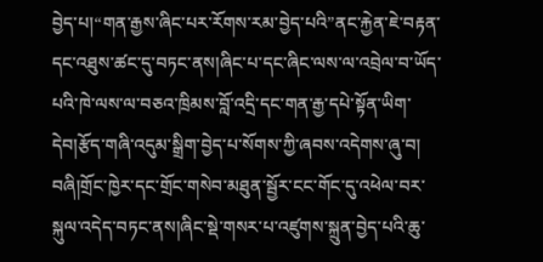བྱེད་པ།“གན་རྒྱས་ཞིང་པར་རོགས་རམ་བྱེད་པའི”ནང་རྐྱེན་ཇེ་བརྟན་དང་འཐུས་ཚང་དུ་བཏང་ནས།ཞིང་པ་དང་ཞིང་ལས་ལ་འབྲེལ་བ་ཡོད་པའི་ཁེ་ལས་ལ་བཅའ་ཁྲིམས་བློ་འདྲི་དང་གན་རྒྱ་དཔེ་སྟོན་ཡིག་དེབ།རྩོད་གཞི་འདུམ་སྒྲིག་བྱེད་པ་སོགས་ཀྱི་ཞབས་འདེགས་ཞུ་བ།
བཞི།གྲོང་ཁྱེར་དང་གྲོང་གསེབ་མཐུན་སྦྱོར་ངང་གོང་དུ་འཕེལ་བར་སྐུལ་འདེད་བཏང་ནས།ཞིང་སྡེ་གསར་པ་འཛུགས་སྐྲུན་བྱེད་པའི་ཆུ་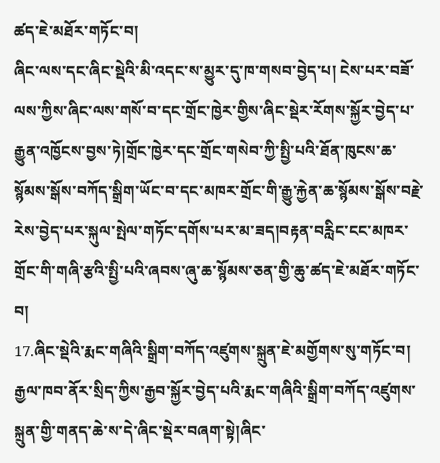ཚད་ཇེ་མཐོར་གཏོང་བ།
ཞིང་ལས་དང་ཞིང་སྡེའི་མི་འདང་ས་མྱུར་དུ་ཁ་གསབ་བྱེད་པ། ངེས་པར་བཟོ་ལས་ཀྱིས་ཞིང་ལས་གསོ་བ་དང་གྲོང་ཁྱེར་གྱིས་ཞིང་སྡེར་རོགས་སྐྱོར་བྱེད་པ་རྒྱུན་འཁྱོངས་བྱས་ཏེ།གྲོང་ཁྱེར་དང་གྲོང་གསེབ་ཀྱི་སྤྱི་པའི་ཐོན་ཁུངས་ཆ་སྙོམས་སྒོས་བཀོད་སྒྲིག་ཡོང་བ་དང་མཁར་གྲོང་གི་རྒྱུ་རྐྱེན་ཆ་སྙོམས་སྒོས་བརྗེ་རེས་བྱེད་པར་སྐུལ་སྤེལ་གཏོང་དགོས་པར་མ་ཟད།བརྟན་བརླིང་ངང་མཁར་གྲོང་གི་གཞི་རྩའི་སྤྱི་པའི་ཞབས་ཞུ་ཆ་སྙོམས་ཅན་གྱི་ཆུ་ཚད་ཇེ་མཐོར་གཏོང་བ།
17.ཞིང་སྡེའི་རྨང་གཞིའི་སྒྲིག་བཀོད་འཛུགས་སྐྲུན་ཇེ་མགྱོགས་སུ་གཏོང་བ།
རྒྱལ་ཁབ་ནོར་སྲིད་ཀྱིས་རྒྱབ་སྐྱོར་བྱེད་པའི་རྨང་གཞིའི་སྒྲིག་བཀོད་འཛུགས་སྐྲུན་གྱི་གནད་ཆེ་ས་དེ་ཞིང་སྡེར་བཞག་སྟེ།ཞིང་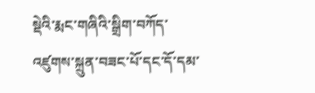སྡེའི་རྨང་གཞིའི་སྒྲིག་བཀོད་འཛུགས་སྐྲུན་བཟང་པོ་དང་དོ་དམ་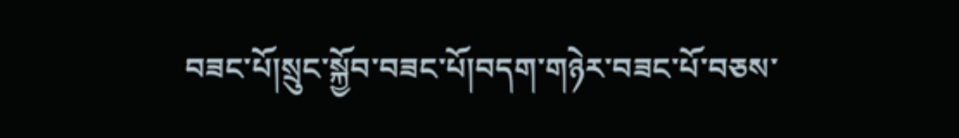བཟང་པོ།སྲུང་སྐྱོབ་བཟང་པོ།བདག་གཉེར་བཟང་པོ་བཅས་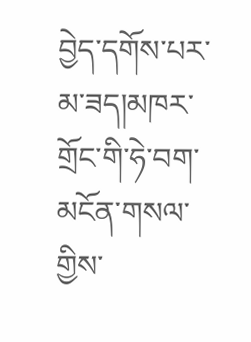བྱེད་དགོས་པར་མ་ཟད།མཁར་གྲོང་གི་ཧེ་བག་མངོན་གསལ་གྱིས་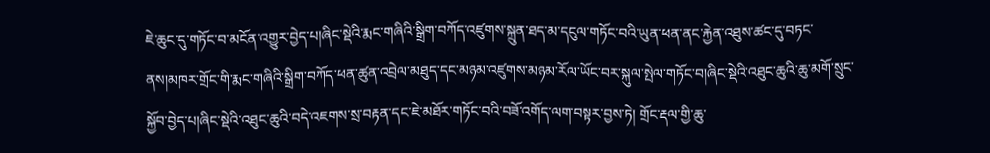ཇེ་ཆུང་དུ་གཏོང་བ་མངོན་འགྱུར་བྱེད་པ།ཞིང་སྡེའི་རྨང་གཞིའི་སྒྲིག་བཀོད་འཛུགས་སྐྲུན་ཐད་མ་དངུལ་གཏོང་བའི་ཡུན་ཕན་ནང་རྐྱེན་འཐུས་ཚང་དུ་བཏང་ནས།མཁར་གྲོང་གི་རྨང་གཞིའི་སྒྲིག་བཀོད་ཕན་ཚུན་འབྲེལ་མཐུད་དང་མཉམ་འཛུགས་མཉམ་རོལ་ཡོང་བར་སྐུལ་སྤེལ་གཏོང་བ།ཞིང་སྡེའི་འཐུང་ཆུའི་ཆུ་མགོ་སྲུང་སྐྱོབ་བྱེད་པ།ཞིང་སྡེའི་འཐུང་ཆུའི་བདེ་འཇགས་སྲ་བརྟན་དང་ཇེ་མཐོར་གཏོང་བའི་བཟོ་འགོད་ལག་བསྟར་བྱས་ཏེ། གྲོང་རྡལ་གྱི་ཆུ་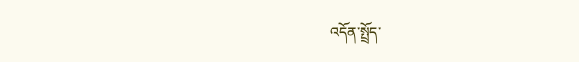འདོན་སྤྲོད་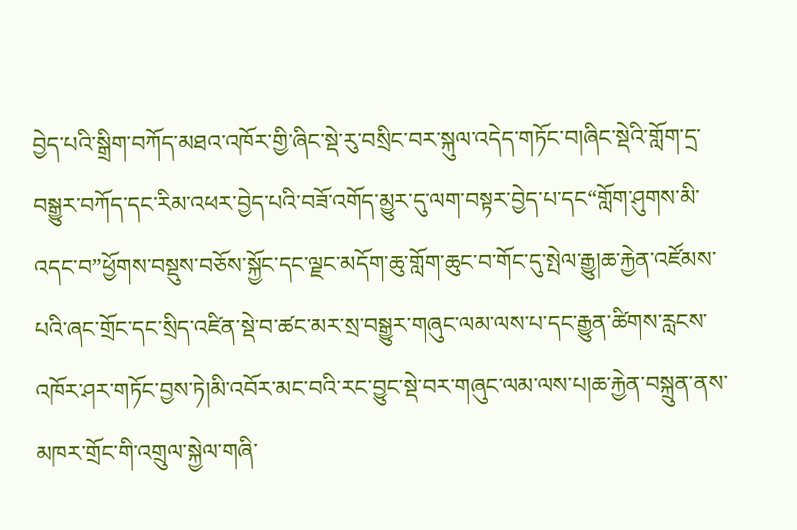བྱེད་པའི་སྒྲིག་བཀོད་མཐའ་འཁོར་གྱི་ཞིང་སྡེ་རུ་བསྲིང་བར་སྐུལ་འདེད་གཏོང་བ།ཞིང་སྡེའི་གློག་དྲ་བསྒྱུར་བཀོད་དང་རིམ་འཕར་བྱེད་པའི་བཟོ་འགོད་མྱུར་དུ་ལག་བསྟར་བྱེད་པ་དང“གློག་ཤུགས་མི་འདང་བ”ཕྱོགས་བསྡུས་བཅོས་སྐྱོང་དང་ལྗང་མདོག་ཆུ་གློག་ཆུང་བ་གོང་དུ་སྤེལ་རྒྱུ།ཆ་རྐྱེན་འཛོམས་པའི་ཞང་གྲོང་དང་སྲིད་འཛིན་སྡེ་བ་ཚང་མར་སྲ་བསྒྱུར་གཞུང་ལམ་ལས་པ་དང་རྒྱུན་ཚིགས་རླངས་འཁོར་ཤར་གཏོང་བྱས་ཏེ།མི་འབོར་མང་བའི་རང་བྱུང་སྡེ་བར་གཞུང་ལམ་ལས་པ།ཆ་རྐྱེན་བསྐྲུན་ནས་མཁར་གྲོང་གི་འགྲུལ་སྐྱེལ་གཞི་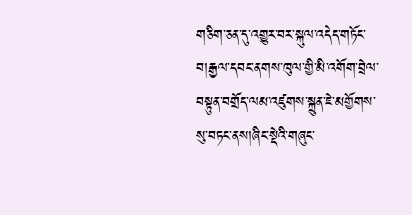གཅིག་ཅན་དུ་འགྱུར་བར་སྐུལ་འདེད་གཏོང་བ།རྒྱལ་དབང་ནགས་ཁུལ་གྱི་མི་འགོག་བྲེལ་བསྟུན་བགྲོད་ལམ་འཛུགས་སྐྲུན་ཇེ་མགྱོགས་སུ་བཏང་ནས།ཞིང་སྡེའི་གཞུང་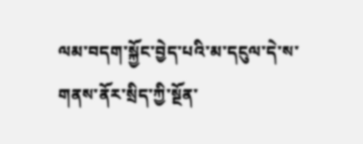ལམ་བདག་སྐྱོང་བྱེད་པའི་མ་དངུལ་དེ་ས་གནས་ནོར་སྲིད་ཀྱི་སྔོན་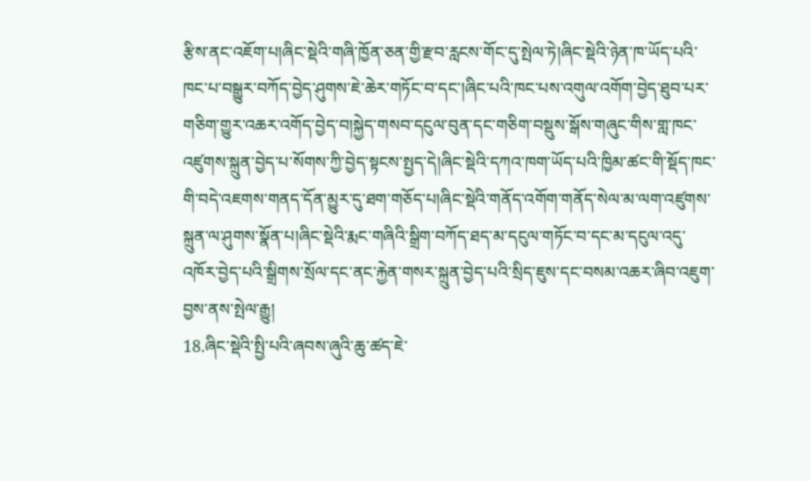རྩིས་ནང་འཇོག་པ།ཞིང་སྡེའི་གཞི་ཁྱོན་ཅན་གྱི་རྫབ་རླངས་གོང་དུ་སྤེལ་ཏེ།ཞིང་སྡེའི་ཉེན་ཁ་ཡོད་པའི་ཁང་པ་བསྒྱུར་བཀོད་བྱེད་ཤུགས་ཇེ་ཆེར་གཏོང་བ་དང་།ཞིང་པའི་ཁང་པས་འགུལ་འགོག་བྱེད་ཐུབ་པར་གཅིག་གྱུར་འཆར་འགོད་བྱེད་བ།སྐྱེད་གསབ་དངུལ་བུན་དང་གཅིག་བསྡུས་སྒོས་གཞུང་གིས་གླ་ཁང་འཛུགས་སྐྲུན་བྱེད་པ་སོགས་ཀྱི་བྱེད་སྟངས་སྤྱད་དེ།ཞིང་སྡེའི་དཀའ་ཁག་ཡོད་པའི་ཁྱིམ་ཚང་གི་སྡོད་ཁང་གི་བདེ་འཇགས་གནད་དོན་མྱུར་དུ་ཐག་གཅོད་པ།ཞིང་སྡེའི་གནོད་འགོག་གནོད་སེལ་མ་ལག་འཛུགས་སྐྲུན་ལ་ཤུགས་སྣོན་པ།ཞིང་སྡེའི་རྨང་གཞིའི་སྒྲིག་བཀོད་ཐད་མ་དངུལ་གཏོང་བ་དང་མ་དངུལ་འདུ་འཁོར་བྱེད་པའི་སྒྲིགས་སྲོལ་དང་ནང་རྐྱེན་གསར་སྐྲུན་བྱེད་པའི་སྲིད་ཇུས་དང་བསམ་འཆར་ཞིབ་འཇུག་བྱས་ནས་སྤེལ་རྒྱུ།
18.ཞིང་སྡེའི་སྤྱི་པའི་ཞབས་ཞུའི་ཆུ་ཚད་ཇེ་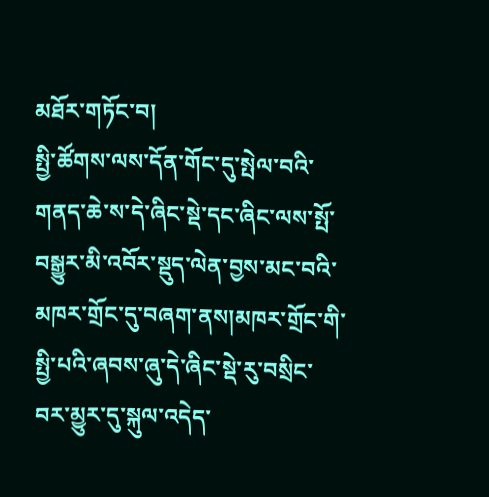མཐོར་གཏོང་བ།
སྤྱི་ཚོགས་ལས་དོན་གོང་དུ་སྤེལ་བའི་གནད་ཆེ་ས་དེ་ཞིང་སྡེ་དང་ཞིང་ལས་སྤོ་བསྒྱུར་མི་འབོར་སྡུད་ལེན་བྱས་མང་བའི་མཁར་གྲོང་དུ་བཞག་ནས།མཁར་གྲོང་གི་སྤྱི་པའི་ཞབས་ཞུ་དེ་ཞིང་སྡེ་རུ་བསྲིང་བར་མྱུར་དུ་སྐུལ་འདེད་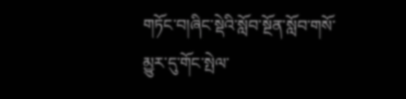གཏོང་བ།ཞིང་སྡེའི་སློབ་སྔོན་སློབ་གསོ་མྱུར་དུ་གོང་སྤེལ་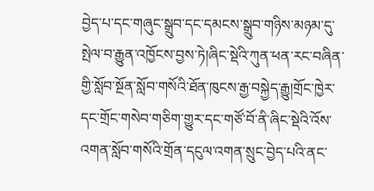བྱེད་པ་དང་གཞུང་སྒྲུབ་དང་དམངས་སྒྲུབ་གཉིས་མཉམ་དུ་སྤེལ་བ་རྒྱུན་འཁྱོངས་བྱས་ཏེ།ཞིང་སྡེའི་ཀུན་ཕན་རང་བཞིན་གྱི་སློབ་སྔོན་སློབ་གསོའི་ཐོན་ཁུངས་རྒྱ་བསྐྱེད་རྒྱུ།གྲོང་ཁྱེར་དང་གྲོང་གསེབ་གཅིག་གྱུར་དང་གཙོ་བོ་ནི་ཞིང་སྡེའི་འོས་འགན་སློབ་གསོའི་གྲོན་དངུལ་འགན་སྲུང་བྱེད་པའི་ནང་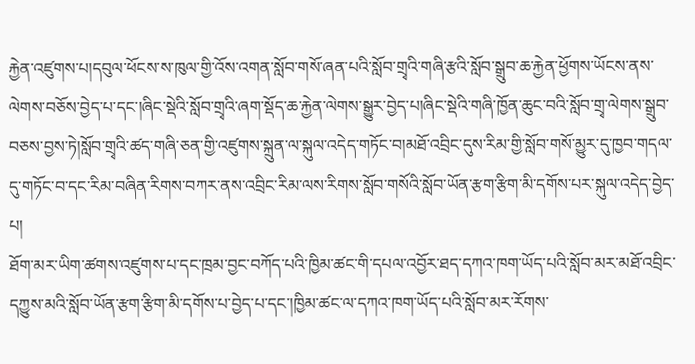རྐྱེན་འཛུགས་པ།དབུལ་ཕོངས་ས་ཁུལ་གྱི་འོས་འགན་སློབ་གསོ་ཞན་པའི་སློབ་གྲྭའི་གཞི་རྩའི་སློབ་སྒྲུབ་ཆ་རྐྱེན་ཕྱོགས་ཡོངས་ནས་ལེགས་བཅོས་བྱེད་པ་དང་།ཞིང་སྡེའི་སློབ་གྲྭའི་ཞག་སྡོད་ཆ་རྐྱེན་ལེགས་སྒྱུར་བྱེད་པ།ཞིང་སྡེའི་གཞི་ཁྱོན་ཆུང་བའི་སློབ་གྲྭ་ལེགས་སྒྲུབ་བཅས་བྱས་ཏེ།སློབ་གྲྭའི་ཚད་གཞི་ཅན་གྱི་འཛུགས་སྐྲུན་ལ་སྐུལ་འདེད་གཏོང་བ།མཐོ་འབྲིང་དུས་རིམ་གྱི་སློབ་གསོ་མྱུར་དུ་ཁྱབ་གདལ་དུ་གཏོང་བ་དང་རིམ་བཞིན་རིགས་བཀར་ནས་འབྲིང་རིམ་ལས་རིགས་སློབ་གསོའི་སློབ་ཡོན་རྩག་རྩིག་མི་དགོས་པར་སྐུལ་འདེད་བྱེད་པ།
ཐོག་མར་ཡིག་ཚགས་འཛུགས་པ་དང་ཁྲམ་བྱང་བཀོད་པའི་ཁྱིམ་ཚང་གི་དཔལ་འབྱོར་ཐད་དཀའ་ཁག་ཡོད་པའི་སློབ་མར་མཐོ་འབྲིང་དཀྱུས་མའི་སློབ་ཡོན་རྩག་རྩིག་མི་དགོས་པ་བྱེད་པ་དང་།ཁྱིམ་ཚང་ལ་དཀའ་ཁག་ཡོད་པའི་སློབ་མར་རོགས་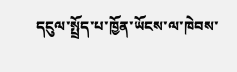དངུལ་སྤྲོད་པ་ཁྱོན་ཡོངས་ལ་ཁེབས་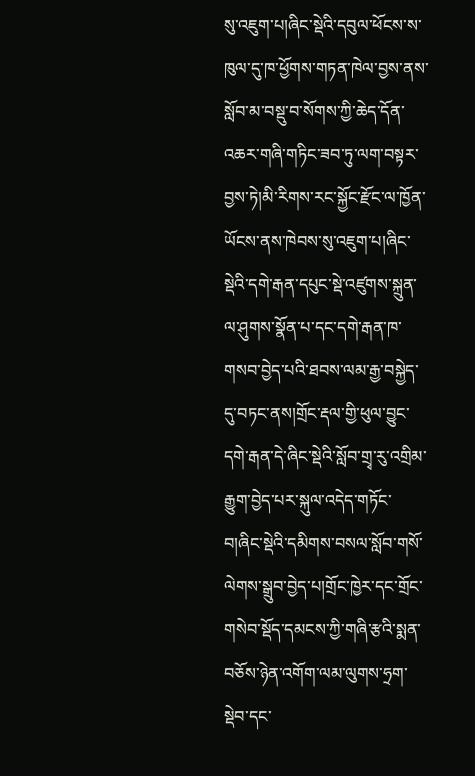སུ་འཇུག་པ།ཞིང་སྡེའི་དབུལ་ཕོངས་ས་ཁུལ་དུ་ཁ་ཕྱོགས་གཏན་ཁེལ་བྱས་ནས་སློབ་མ་བསྡུ་བ་སོགས་ཀྱི་ཆེད་དོན་འཆར་གཞི་གཏིང་ཟབ་ཏུ་ལག་བསྟར་བྱས་ཏེ།མི་རིགས་རང་སྐྱོང་རྫོང་ལ་ཁྱོན་ཡོངས་ནས་ཁེབས་སུ་འཇུག་པ།ཞིང་སྡེའི་དགེ་རྒན་དཔུང་སྡེ་འཛུགས་སྐྲུན་ལ་ཤུགས་སྣོན་པ་དང་དགེ་རྒན་ཁ་གསབ་བྱེད་པའི་ཐབས་ལམ་རྒྱ་བསྐྱེད་དུ་བཏང་ནས།གྲོང་རྡལ་གྱི་ཕུལ་བྱུང་དགེ་རྒན་དེ་ཞིང་སྡེའི་སློབ་གྲྭ་རུ་འགྲིམ་རྒྱུག་བྱེད་པར་སྐུལ་འདེད་གཏོང་བ།ཞིང་སྡེའི་དམིགས་བསལ་སློབ་གསོ་ལེགས་སྒྲུབ་བྱེད་པ།གྲོང་ཁྱེར་དང་གྲོང་གསེབ་སྡོད་དམངས་ཀྱི་གཞི་རྩའི་སྨན་བཅོས་ཉེན་འགོག་ལམ་ལུགས་ཧྲག་སྡེབ་དང་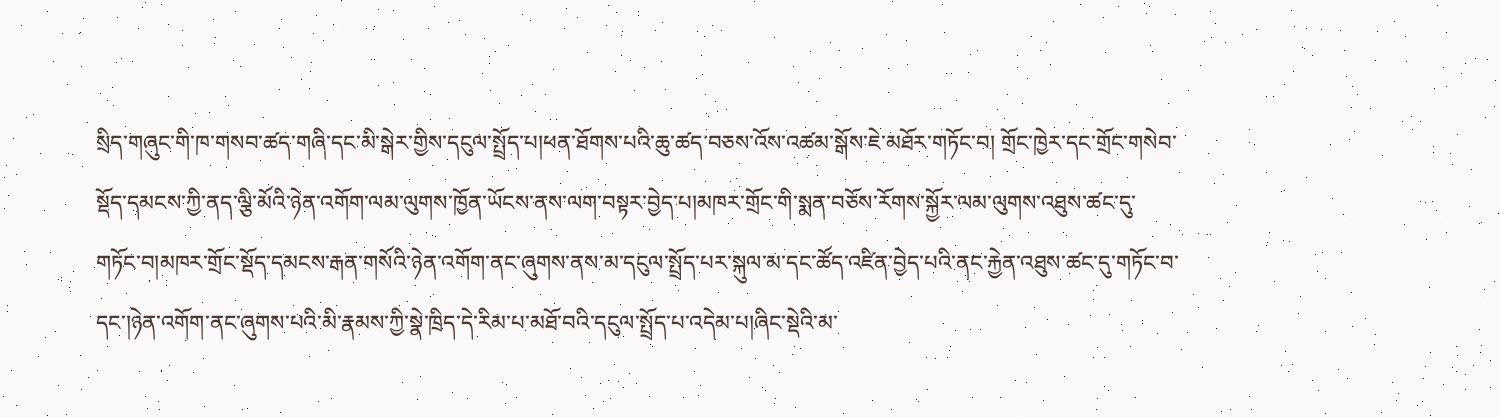སྲིད་གཞུང་གི་ཁ་གསབ་ཚད་གཞི་དང་མི་སྒེར་གྱིས་དངུལ་སྤྲོད་པ།ཕན་ཐོགས་པའི་ཆུ་ཚད་བཅས་འོས་འཚམ་སྒོས་ཇེ་མཐོར་གཏོང་བ། གྲོང་ཁྱེར་དང་གྲོང་གསེབ་སྡོད་དམངས་ཀྱི་ནད་ལྕི་མོའི་ཉེན་འགོག་ལམ་ལུགས་ཁྱོན་ཡོངས་ནས་ལག་བསྟར་བྱེད་པ།མཁར་གྲོང་གི་སྨན་བཅོས་རོགས་སྐྱོར་ལམ་ལུགས་འཐུས་ཚང་དུ་གཏོང་བ།མཁར་གྲོང་སྡོད་དམངས་རྒན་གསོའི་ཉེན་འགོག་ནང་ཞུགས་ནས་མ་དངུལ་སྤྲོད་པར་སྐུལ་མ་དང་ཚོད་འཛིན་བྱེད་པའི་ནང་རྐྱེན་འཐུས་ཚང་དུ་གཏོང་བ་དང་།ཉེན་འགོག་ནང་ཞུགས་པའི་མི་རྣམས་ཀྱི་སྣེ་ཁྲིད་དེ་རིམ་པ་མཐོ་བའི་དངུལ་སྤྲོད་པ་འདེམ་པ།ཞིང་སྡེའི་མ་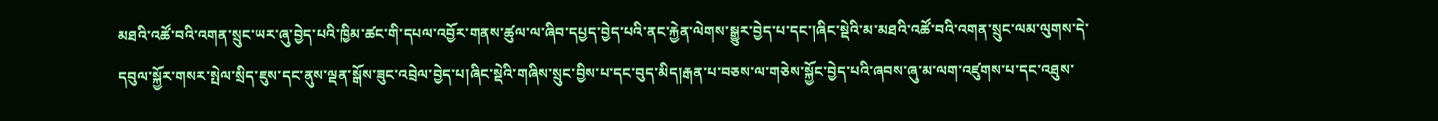མཐའི་འཚོ་བའི་འགན་སྲུང་ཡར་ཞུ་བྱེད་པའི་ཁྱིམ་ཚང་གི་དཔལ་འབྱོར་གནས་ཚུལ་ལ་ཞིབ་དཔྱད་བྱེད་པའི་ནང་རྐྱེན་ལེགས་སྒྱུར་བྱེད་པ་དང་།ཞིང་སྡེའི་མ་མཐའི་འཚོ་བའི་འགན་སྲུང་ལམ་ལུགས་དེ་དབུལ་སྐྱོར་གསར་སྤེལ་སྲིད་ཇུས་དང་ནུས་ལྡན་སྒོས་ཟུང་འབྲེལ་བྱེད་པ།ཞིང་སྡེའི་གཞིས་སྲུང་བྱིས་པ་དང་བུད་མིད།རྒན་པ་བཅས་ལ་གཅེས་སྐྱོང་བྱེད་པའི་ཞབས་ཞུ་མ་ལག་འཛུགས་པ་དང་འཐུས་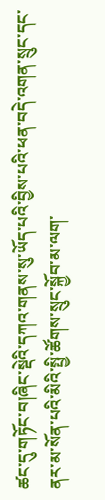ཚང་དུ་གཏོང་བ།ཞིང་སྡེའི་དཀའ་གནས་སུ་ཡོད་པའི་བྱིས་པའི་ཕན་བདེ་འགན་སྲུང་དང་ནར་མ་སོན་པའི་མིའི་སྤྱི་ཚོགས་སྲུང་སྐྱོབ་མ་ལག་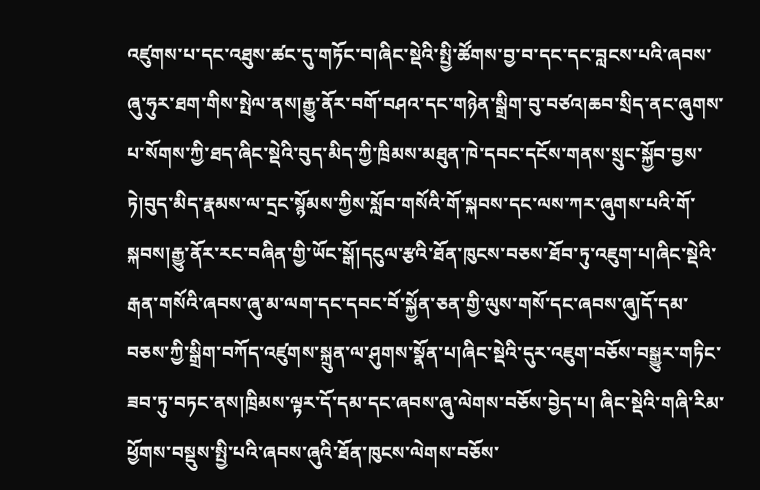འཛུགས་པ་དང་འཐུས་ཚང་དུ་གཏོང་བ།ཞིང་སྡེའི་སྤྱི་ཚོགས་བྱ་བ་དང་དང་བླངས་པའི་ཞབས་ཞུ་ཧུར་ཐག་གིས་སྤེལ་ནས།རྒྱུ་ནོར་བགོ་བཤའ་དང་གཉེན་སྒྲིག་བུ་བཙའ།ཆབ་སྲིད་ནང་ཞུགས་པ་སོགས་ཀྱི་ཐད་ཞིང་སྡེའི་བུད་མིད་ཀྱི་ཁྲིམས་མཐུན་ཁེ་དབང་དངོས་གནས་སྲུང་སྐྱོབ་བྱས་ཏེ།བུད་མིད་རྣམས་ལ་དྲང་སྙོམས་ཀྱིས་སློབ་གསོའི་གོ་སྐབས་དང་ལས་ཀར་ཞུགས་པའི་གོ་སྐབས།རྒྱུ་ནོར་རང་བཞིན་གྱི་ཡོང་སྒོ།དངུལ་རྩའི་ཐོན་ཁུངས་བཅས་ཐོབ་ཏུ་འཇུག་པ།ཞིང་སྡེའི་རྒན་གསོའི་ཞབས་ཞུ་མ་ལག་དང་དབང་བོ་སྐྱོན་ཅན་གྱི་ལུས་གསོ་དང་ཞབས་ཞུ།དོ་དམ་བཅས་ཀྱི་སྒྲིག་བཀོད་འཛུགས་སྐྲུན་ལ་ཤུགས་སྣོན་པ།ཞིང་སྡེའི་དུར་འཇུག་བཅོས་བསྒྱུར་གཏིང་ཟབ་ཏུ་བཏང་ནས།ཁྲིམས་ལྟར་དོ་དམ་དང་ཞབས་ཞུ་ལེགས་བཅོས་བྱེད་པ། ཞིང་སྡེའི་གཞི་རིམ་ཕྱོགས་བསྡུས་སྤྱི་པའི་ཞབས་ཞུའི་ཐོན་ཁུངས་ལེགས་བཅོས་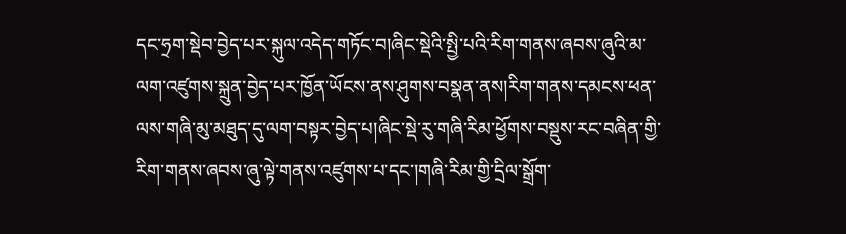དང་ཧྲག་སྡེབ་བྱེད་པར་སྐུལ་འདེད་གཏོང་བ།ཞིང་སྡེའི་སྤྱི་པའི་རིག་གནས་ཞབས་ཞུའི་མ་ལག་འཛུགས་སྐྲུན་བྱེད་པར་ཁྱོན་ཡོངས་ནས་ཤུགས་བསྣན་ནས།རིག་གནས་དམངས་ཕན་ལས་གཞི་མུ་མཐུད་དུ་ལག་བསྟར་བྱེད་པ།ཞིང་སྡེ་རུ་གཞི་རིམ་ཕྱོགས་བསྡུས་རང་བཞིན་གྱི་རིག་གནས་ཞབས་ཞུ་ལྟེ་གནས་འཛུགས་པ་དང་།གཞི་རིམ་གྱི་དྲིལ་སྒྲོག་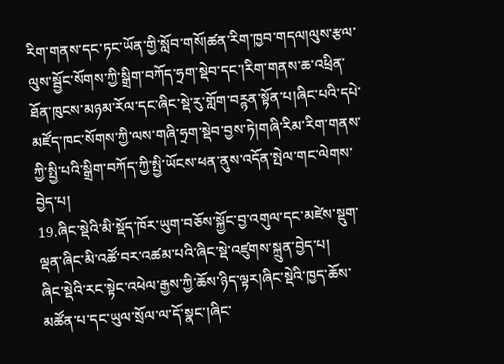རིག་གནས་དང་ཏང་ཡོན་གྱི་སློབ་གསོ།ཚན་རིག་ཁྱབ་གདལ།ལུས་རྩལ་ལུས་སྦྱོང་སོགས་ཀྱི་སྒྲིག་བཀོད་ཧྲག་སྡེབ་དང་།རིག་གནས་ཆ་འཕྲིན་ཐོན་ཁུངས་མཉམ་རོལ་དང་ཞིང་སྡེ་རུ་གློག་བཪྙན་སྟོན་པ།ཞིང་པའི་དཔེ་མཛོད་ཁང་སོགས་ཀྱི་ལས་གཞི་ཧྲག་སྡེབ་བྱས་ཏེ།གཞི་རིམ་རིག་གནས་ཀྱི་སྤྱི་པའི་སྒྲིག་བཀོད་ཀྱི་སྤྱི་ཡོངས་ཕན་ནུས་འདོན་སྤེལ་གང་ལེགས་བྱེད་པ།
19.ཞིང་སྡེའི་མི་སྡོད་ཁོར་ཡུག་བཅོས་སྐྱོང་བྱ་འགུལ་དང་མཛེས་སྡུག་ལྡན་ཞིང་མི་འཚོ་བར་འཚམ་པའི་ཞིང་སྡེ་འཛུགས་སྐྲུན་བྱེད་པ།
ཞིང་སྡེའི་རང་སྟེང་འཕེལ་རྒྱས་ཀྱི་ཆོས་ཉིད་ལྟར།ཞིང་སྡེའི་ཁྱད་ཆོས་མཚོན་པ་དང་ཡུལ་སྲོལ་ལ་དོ་སྣང་།ཞིང་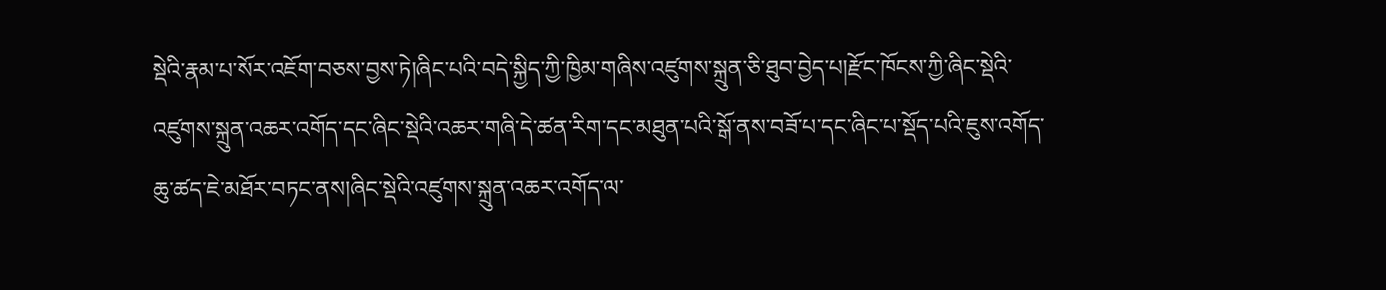སྡེའི་རྣམ་པ་སོར་འཇོག་བཅས་བྱས་ཏེ།ཞིང་པའི་བདེ་སྐྱིད་ཀྱི་ཁྱིམ་གཞིས་འཛུགས་སྐྲུན་ཅི་ཐུབ་བྱེད་པ།རྫོང་ཁོངས་ཀྱི་ཞིང་སྡེའི་འཛུགས་སྐྲུན་འཆར་འགོད་དང་ཞིང་སྡེའི་འཆར་གཞི་དེ་ཚན་རིག་དང་མཐུན་པའི་སྒོ་ནས་བཟོ་པ་དང་ཞིང་པ་སྡོད་པའི་ཇུས་འགོད་ཆུ་ཚད་ཇེ་མཐོར་བཏང་ནས།ཞིང་སྡེའི་འཛུགས་སྐྲུན་འཆར་འགོད་ལ་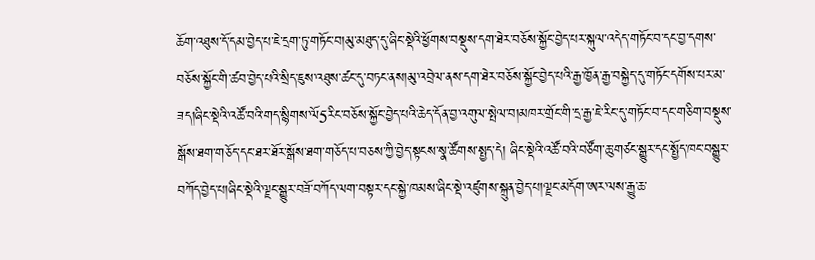ཆོག་འཐུས་དོ་དམ་བྱེད་པ་ཇེ་དྲག་ཏུ་གཏོང་བ།མུ་མཐུད་དུ་ཞིང་སྡེའི་ཕྱོགས་བསྡུས་དག་ཐེར་བཅོས་སྐྱོང་བྱེད་པར་སྐུལ་འདེད་གཏོང་བ་དང་བྱ་དགས་བཅོས་སྐྱོང་གི་ཚབ་བྱེད་པའི་སྲིད་ཇུས་འཐུས་ཚང་དུ་བཏང་ནས།མུ་འབྲེལ་ནས་དག་ཐེར་བཅོས་སྐྱོང་བྱེད་པའི་རྒྱ་ཁྱོན་རྒྱ་བསྐྱེད་དུ་གཏོང་དགོས་པར་མ་ཟད།ཞིང་སྡེའི་འཚོ་བའི་གད་སྙིགས་ལོ5རིང་བཅོས་སྐྱོང་བྱེད་པའི་ཆེད་དོན་བྱ་འགུལ་སྤེལ་བ།མཁར་གྲོང་གི་དྲ་རྒྱ་ཇེ་རིང་དུ་གཏོང་བ་དང་གཅིག་བསྡུས་སྒོས་ཐག་གཅོད་དང་ཐར་ཐོར་སྒོས་ཐག་གཅོད་པ་བཅས་ཀྱི་བྱེད་སྟངས་སྣ་ཚོགས་སྤྱད་དེ། ཞིང་སྡེའི་འཚོ་བའི་བཙོག་ཆུ་གཙང་སྒྱུར་དང་སྤྱོད་ཁང་བསྒྱུར་བཀོད་བྱེད་པ།ཞིང་སྡེའི་ལྗང་སྒྱུར་བཟོ་བཀོད་ལག་བསྟར་དང་སྐྱེ་ཁམས་ཞིང་སྡེ་འཛུགས་སྐྲུན་བྱེད་པ།ལྗང་མདོག་ཨར་ལས་རྒྱུ་ཆ་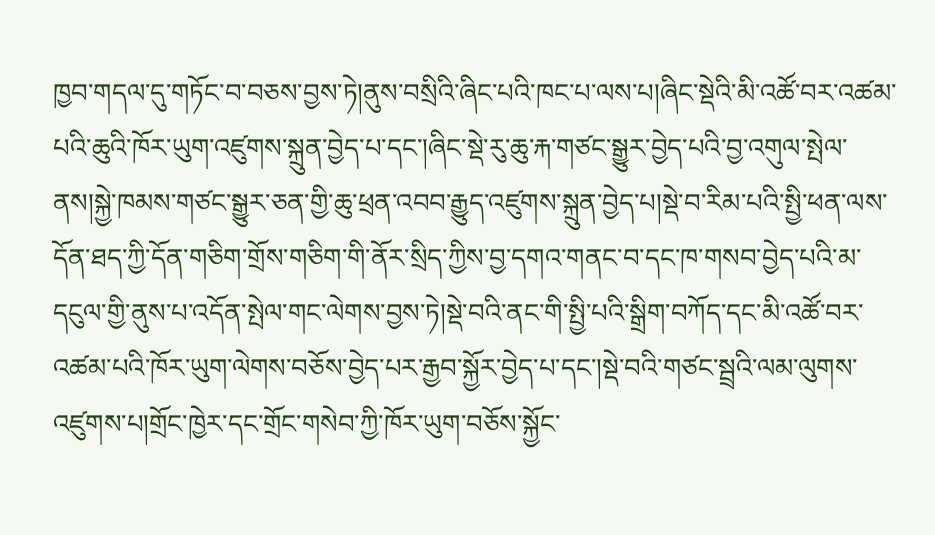ཁྱབ་གདལ་དུ་གཏོང་བ་བཅས་བྱས་ཏེ།ནུས་བསྲིའི་ཞིང་པའི་ཁང་པ་ལས་པ།ཞིང་སྡེའི་མི་འཚོ་བར་འཚམ་པའི་ཆུའི་ཁོར་ཡུག་འཛུགས་སྐྲུན་བྱེད་པ་དང་།ཞིང་སྡེ་རུ་ཆུ་རྐ་གཙང་སྒྱུར་བྱེད་པའི་བྱ་འགུལ་སྤེལ་ནས།སྐྱེ་ཁམས་གཙང་སྒྱུར་ཅན་གྱི་ཆུ་ཕྲན་འབབ་རྒྱུད་འཛུགས་སྐྲུན་བྱེད་པ།སྡེ་བ་རིམ་པའི་སྤྱི་ཕན་ལས་དོན་ཐད་ཀྱི་དོན་གཅིག་གྲོས་གཅིག་གི་ནོར་སྲིད་ཀྱིས་བྱ་དགའ་གནང་བ་དང་ཁ་གསབ་བྱེད་པའི་མ་དངུལ་གྱི་ནུས་པ་འདོན་སྤེལ་གང་ལེགས་བྱས་ཏེ།སྡེ་བའི་ནང་གི་སྤྱི་པའི་སྒྲིག་བཀོད་དང་མི་འཚོ་བར་འཚམ་པའི་ཁོར་ཡུག་ལེགས་བཅོས་བྱེད་པར་རྒྱབ་སྐྱོར་བྱེད་པ་དང་།སྡེ་བའི་གཙང་སྦྲའི་ལམ་ལུགས་འཛུགས་པ།གྲོང་ཁྱེར་དང་གྲོང་གསེབ་ཀྱི་ཁོར་ཡུག་བཅོས་སྐྱོང་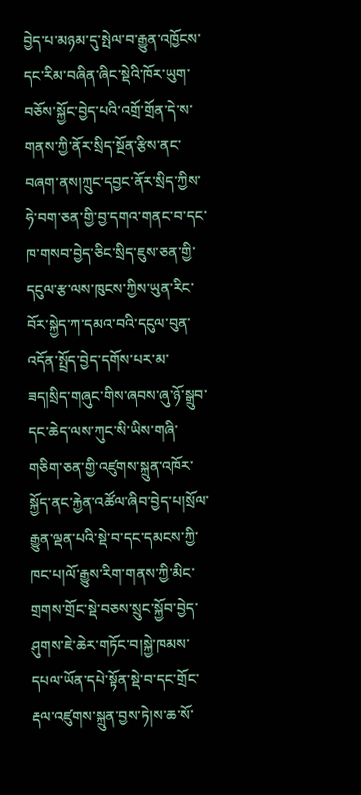བྱེད་པ་མཉམ་དུ་སྤེལ་བ་རྒྱུན་འཁྱོངས་དང་རིམ་བཞིན་ཞིང་སྡེའི་ཁོར་ཡུག་བཅོས་སྐྱོང་བྱེད་པའི་འགྲོ་གྲོན་དེ་ས་གནས་ཀྱི་ནོར་སྲིད་སྔོན་རྩིས་ནང་བཞག་ནས།ཀྲུང་དབྱང་ནོར་སྲིད་ཀྱིས་ཧེ་བག་ཅན་གྱི་བྱ་དགའ་གནང་བ་དང་ཁ་གསབ་བྱེད་ཅིང་སྲིད་ཇུས་ཅན་གྱི་དངུལ་རྩ་ལས་ཁུངས་ཀྱིས་ཡུན་རིང་བོར་སྐྱེད་ཀ་དམའ་བའི་དངུལ་བུན་འདོན་སྤྲོད་བྱེད་དགོས་པར་མ་ཟད།སྲིད་གཞུང་གིས་ཞབས་ཞུ་ཉོ་སྒྲུབ་དང་ཆེད་ལས་ཀུང་སི་ཡིས་གཞི་གཅིག་ཅན་གྱི་འཛུགས་སྐྲུན་འཁོར་སྐྱོད་ནང་རྐྱེན་འཚོལ་ཞིབ་བྱེད་པ།སྲོལ་རྒྱུན་ལྡན་པའི་སྡེ་བ་དང་དམངས་ཀྱི་ཁང་པ།ལོ་རྒྱུས་རིག་གནས་ཀྱི་མིང་གྲགས་གྲོང་སྡེ་བཅས་སྲུང་སྐྱོབ་བྱེད་ཤུགས་ཇེ་ཆེར་གཏོང་བ།སྐྱེ་ཁམས་དཔལ་ཡོན་དཔེ་སྟོན་སྡེ་བ་དང་གྲོང་རྡལ་འཛུགས་སྐྲུན་བྱས་ཏེ།ས་ཆ་སོ་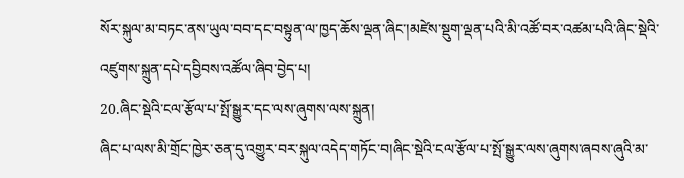སོར་སྐུལ་མ་བཏང་ནས་ཡུལ་བབ་དང་བསྟུན་ལ་ཁྱད་ཆོས་ལྡན་ཞིང་།མཛེས་སྡུག་ལྡན་པའི་མི་འཚོ་བར་འཚམ་པའི་ཞིང་སྡེའི་འཛུགས་སྐྲུན་དཔེ་དབྱིབས་འཚོལ་ཞིབ་བྱེད་པ།
20.ཞིང་སྡེའི་ངལ་རྩོལ་པ་སྤོ་སྒྱུར་དང་ལས་ཞུགས་ལས་སྐྲུན།
ཞིང་པ་ལས་མི་གྲོང་ཁྱེར་ཅན་དུ་འགྱུར་བར་སྐུལ་འདེད་གཏོང་བ།ཞིང་སྡེའི་ངལ་རྩོལ་པ་སྤོ་སྒྱུར་ལས་ཞུགས་ཞབས་ཞུའི་མ་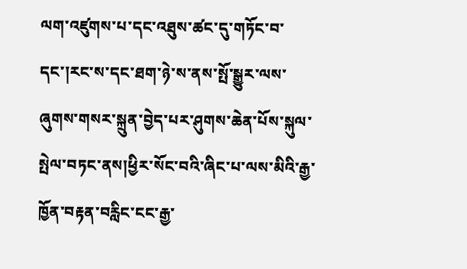ལག་འཛུགས་པ་དང་འཐུས་ཚང་དུ་གཏོང་བ་དང་།རང་ས་དང་ཐག་ཉེ་ས་ནས་སྤོ་སྒྱུར་ལས་ཞུགས་གསར་སྐྲུན་བྱེད་པར་ཤུགས་ཆེན་པོས་སྐུལ་སྤེལ་བཏང་ནས།ཕྱིར་སོང་བའི་ཞིང་པ་ལས་མིའི་རྒྱ་ཁྱོན་བརྟན་བརླིང་ངང་རྒྱ་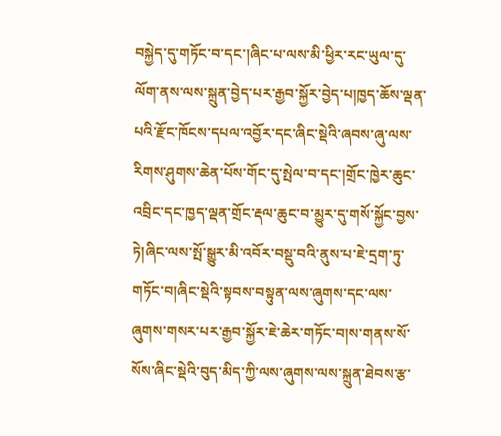བསྐྱེད་དུ་གཏོང་བ་དང་།ཞིང་པ་ལས་མི་ཕྱིར་རང་ཡུལ་དུ་ལོག་ནས་ལས་སྐྲུན་བྱེད་པར་རྒྱབ་སྐྱོར་བྱེད་པ།ཁྱད་ཆོས་ལྡན་པའི་རྫོང་ཁོངས་དཔལ་འབྱོར་དང་ཞིང་སྡེའི་ཞབས་ཞུ་ལས་རིགས་ཤུགས་ཆེན་པོས་གོང་དུ་སྤེལ་བ་དང་།གྲོང་ཁྱེར་ཆུང་འབྲིང་དང་ཁྱད་ལྡན་གྲོང་རྡལ་ཆུང་བ་མྱུར་དུ་གསོ་སྐྱོང་བྱས་ཏེ།ཞིང་ལས་སྤོ་སྒྱུར་མི་འབོར་བསྡུ་བའི་ནུས་པ་ཇེ་དྲག་ཏུ་གཏོང་བ།ཞིང་སྡེའི་སྟབས་བསྟུན་ལས་ཞུགས་དང་ལས་ཞུགས་གསར་པར་རྒྱབ་སྐྱོར་ཇེ་ཆེར་གཏོང་བ།ས་གནས་སོ་སོས་ཞིང་སྡེའི་བུད་མིད་ཀྱི་ལས་ཞུགས་ལས་སྐྲུན་ཐེབས་རྩ་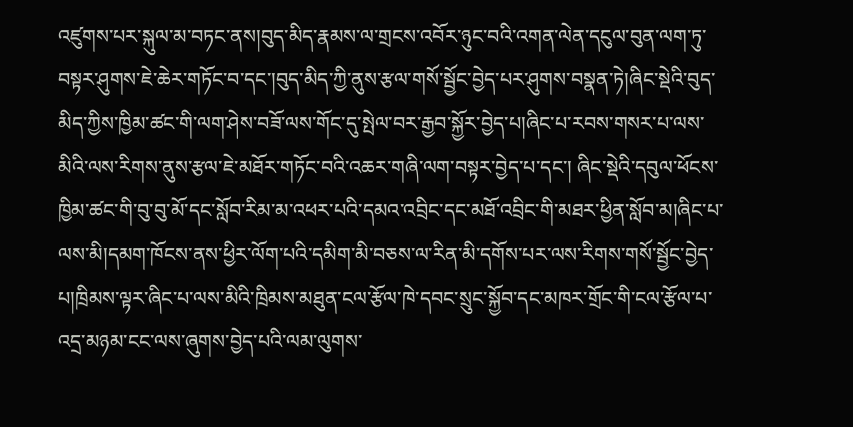འཛུགས་པར་སྐུལ་མ་བཏང་ནས།བུད་མིད་རྣམས་ལ་གྲངས་འབོར་ཉུང་བའི་འགན་ལེན་དངུལ་བུན་ལག་ཏུ་བསྟར་ཤུགས་ཇེ་ཆེར་གཏོང་བ་དང་།བུད་མིད་ཀྱི་ནུས་རྩལ་གསོ་སྦྱོང་བྱེད་པར་ཤུགས་བསྣན་ཏེ།ཞིང་སྡེའི་བུད་མིད་ཀྱིས་ཁྱིམ་ཚང་གི་ལག་ཤེས་བཟོ་ལས་གོང་དུ་སྤེལ་བར་རྒྱབ་སྐྱོར་བྱེད་པ།ཞིང་པ་རབས་གསར་པ་ལས་མིའི་ལས་རིགས་ནུས་རྩལ་ཇེ་མཐོར་གཏོང་བའི་འཆར་གཞི་ལག་བསྟར་བྱེད་པ་དང་། ཞིང་སྡེའི་དབུལ་ཕོངས་ཁྱིམ་ཚང་གི་བུ་བུ་མོ་དང་སློབ་རིམ་མ་འཕར་པའི་དམའ་འབྲིང་དང་མཐོ་འབྲིང་གི་མཐར་ཕྱིན་སློབ་མ།ཞིང་པ་ལས་མི།དམག་ཁོངས་ནས་ཕྱིར་ལོག་པའི་དམིག་མི་བཅས་ལ་རིན་མི་དགོས་པར་ལས་རིགས་གསོ་སྦྱོང་བྱེད་པ།ཁྲིམས་ལྟར་ཞིང་པ་ལས་མིའི་ཁྲིམས་མཐུན་ངལ་རྩོལ་ཁེ་དབང་སྲུང་སྐྱོབ་དང་མཁར་གྲོང་གི་ངལ་རྩོལ་པ་འདྲ་མཉམ་ངང་ལས་ཞུགས་བྱེད་པའི་ལམ་ལུགས་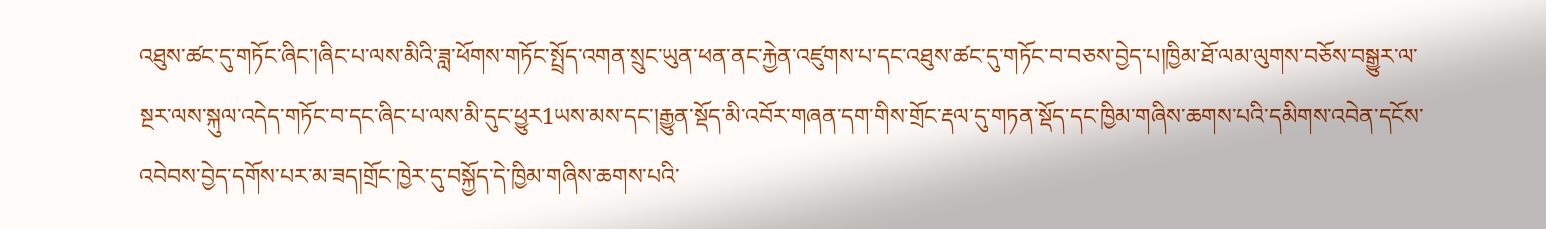འཐུས་ཚང་དུ་གཏོང་ཞིང་།ཞིང་པ་ལས་མིའི་ཟླ་ཕོགས་གཏོང་སྤྲོད་འགན་སྲུང་ཡུན་ཕན་ནང་རྐྱེན་འཛུགས་པ་དང་འཐུས་ཚང་དུ་གཏོང་བ་བཅས་བྱེད་པ།ཁྱིམ་ཐོ་ལམ་ལུགས་བཅོས་བསྒྱུར་ལ་སྔར་ལས་སྐུལ་འདེད་གཏོང་བ་དང་ཞིང་པ་ལས་མི་དུང་ཕྱུར1ཡས་མས་དང་།རྒྱུན་སྡོད་མི་འབོར་གཞན་དག་གིས་གྲོང་རྡལ་དུ་གཏན་སྡོད་དང་ཁྱིམ་གཞིས་ཆགས་པའི་དམིགས་འབེན་དངོས་འབེབས་བྱེད་དགོས་པར་མ་ཟད།གྲོང་ཁྱེར་དུ་བསྐྱོད་དེ་ཁྱིམ་གཞིས་ཆགས་པའི་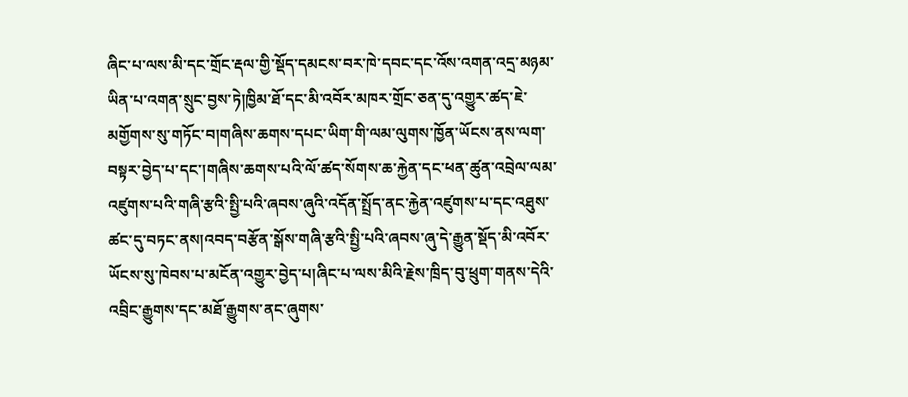ཞིང་པ་ལས་མི་དང་གྲོང་རྡལ་གྱི་སྡོད་དམངས་བར་ཁེ་དབང་དང་འོས་འགན་འདྲ་མཉམ་ཡིན་པ་འགན་སྲུང་བྱས་ཏེ།ཁྱིམ་ཐོ་དང་མི་འབོར་མཁར་གྲོང་ཅན་དུ་འགྱུར་ཚད་ཇེ་མགྱོགས་སུ་གཏོང་བ།གཞིས་ཆགས་དཔང་ཡིག་གི་ལམ་ལུགས་ཁྱོན་ཡོངས་ནས་ལག་བསྟར་བྱེད་པ་དང་།གཞིས་ཆགས་པའི་ལོ་ཚད་སོགས་ཆ་རྐྱེན་དང་ཕན་ཚུན་འབྲེལ་ལམ་འཛུགས་པའི་གཞི་རྩའི་སྤྱི་པའི་ཞབས་ཞུའི་འདོན་སྤྲོད་ནང་རྐྱེན་འཛུགས་པ་དང་འཐུས་ཚང་དུ་བཏང་ནས།འབད་བརྩོན་སྒོས་གཞི་རྩའི་སྤྱི་པའི་ཞབས་ཞུ་དེ་རྒྱུན་སྡོད་མི་འབོར་ཡོངས་སུ་ཁེབས་པ་མངོན་འགྱུར་བྱེད་པ།ཞིང་པ་ལས་མིའི་རྗེས་ཁྲིད་བུ་ཕྲུག་གནས་དེའི་འབྲིང་རྒྱུགས་དང་མཐོ་རྒྱུགས་ནང་ཞུགས་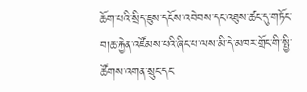ཆོག་པའི་སྲིད་ཇུས་དངོས་འབེབས་དང་འཐུས་ཚང་དུ་གཏོང་བ།ཆ་རྐྱེན་འཛོམས་པའི་ཞིང་པ་ལས་མི་དེ་མཁར་གྲོང་གི་སྤྱི་ཚོགས་འགན་སྲུང་དང་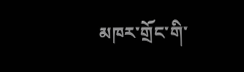མཁར་གྲོང་གི་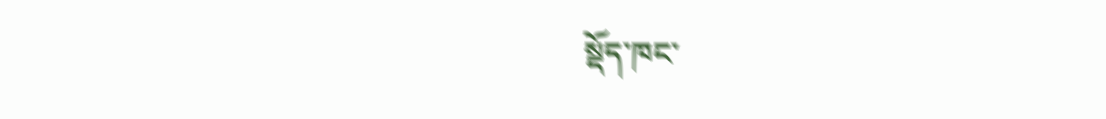སྡོད་ཁང་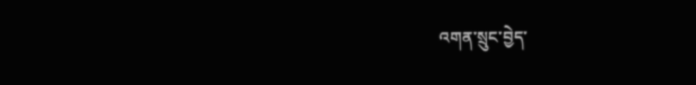འགན་སྲུང་བྱེད་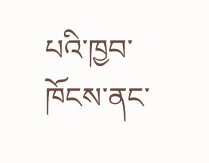པའི་ཁྱབ་ཁོངས་ནང་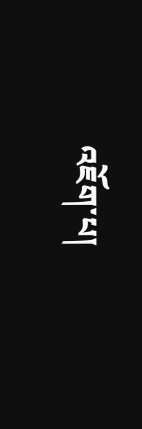འཇོག་པ།